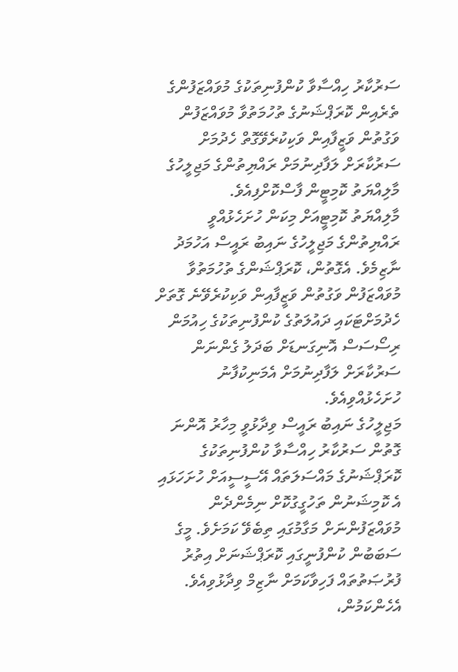ސަރުކާރު ހިއްސާވާ ކުންފުނިތަކުގެ މުވައްޒަފުންގެ ތެރެއިން ކޮރަޕްޝަނުގެ ތުހުމަތުވާ މުވައްޒަފުން ވަގުތުން ވަޒީފާއިން ވަކިކުރެވޭގޮތް ހެދުމަށް ސަރުކާރަށް ލަފާދިނުމަށް ރައްޔިތުންގެ މަޖިލީހުގެ މާލިއްޔަތު ކޮމިޓީން ފާސްކޮށްފިއެވެ.
މާލިއްޔަތު ކޮމިޓީއަށް މިކަން ހުށަހެޅުއްވީ ރައްޔިތުންގެ މަޖިލީހުގެ ނައިބު ރައީސް އަހުމަދު ނާޒިމެވެ. އެގޮތުން، ކޮރަޕްޝަންގެ ތުހުމަތުވާ މުވައްޒަފުން ވަގުތުން ވަޒީފާއިން ވަކިކުރެވޭނެ ގޮތަށް ހެދުމަށްޓަކައި ދައުލަތުގެ ކުންފުނިތަކުގެ ހިއުމަން ރިސޯސަސް އޮނިގަނޑަށް ބަދަލު ގެންނަން ސަރުކާރަށް ލަފާދިނުމަށް އެމަނިކުފާނު ހުށަހެޅުއްވިއެވެ.
މަޖިލީހުގެ ނައިބު ރައީސް ވިދާޅުވީ މިހާރު އޮންނަ ގޮތުން ސަރުކާރު ހިއްސާވާ ކުންފުނިތަކުގެ ކޮރަޕްޝަނުގެ މައްސަލަތައް އޭސީސީއަށް ހުށަހަޅައި އެ ކޮމިޝަނުން ތަހުގީގުކޮށް ނިމެންދެން މުވައްޒަފުންނަށް މަގާމުގައި ތިބެވޭ ކަމަށެވެ. މީގެ ސަބަބުން ކުންފުނީގައި ކޮރަޕްޝަނަށް އިތުރު ފުރުޞަތުތައް ފަހިވާކަމަށް ނާޒިމް ވިދާޅުވިއެވެ.
އެހެންކަމުން،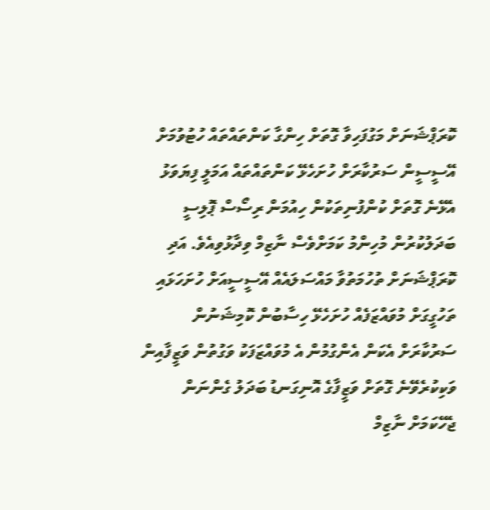ކޮރަޕްޝަނަށް މަގުފަހިވާ ގޮތަށް ހިންގާ ކަންތައްތައް ހުޓުވުމަށް އޭސީސީން ސަރުކާރަށް ހުށަހެޅޭ ކަންތައްތައް އަމަލީ ފިޔަވަޅު އެޅޭނެ ގޮތަށް ކުންފުނިތަކުން ހިއުމަން ރިސޯސް ޕޮލިސީ ބަދަލުކުރުން މުހިންމު ކަމަށްވެސް ނާޒިމް ވިދާޅުވިއެވެ. އަދި ކޮރަޕްޝަނަށް ތުހުމަތުވާ މައްސަލައެއް އޭސީސީއަށް ހުށަހަޅައި ތަހުގީގަށް މުވައްޒަފެއް ހުށަހެޅޭ ހިސާބުން ކޮމިޝަނުން ސަރުކާރަށް އެކަން އެންގުމުން އެ މުވައްޒަފަކު ވަގުތުން ވަޒީފާއިން ވަކިކުރެވޭނެ ގޮތަށް ވަޒީފާގެ އޮނިގަނޑު ބަދަލު ގެންނަން ޖެހޭކަމަށް ނާޒިމް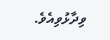ވިދާޅުވިއެވެ.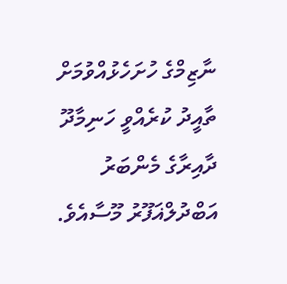ނާޒިމްގެ ހުށަހެޅުއްވުމަށް ތާއީދު ކުރެއްވީ ހަނިމާދޫ ދާއިރާގެ މެންބަރު އަބްދުލްޣަފޫރު މޫސާއެވެ.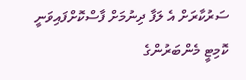ސަރުކާރަށް އެ ލަފާ ދިނުމަށް ފާސްކޮށްފައިވަނީ ކޮމިޓީ މެންބަރުންގެ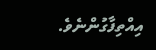އިއްތިފާގުންނެވެ.